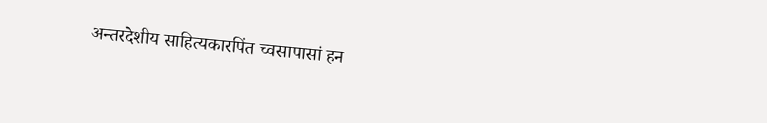अन्तरदेशीय साहित्यकारपिंत च्वसापासां हन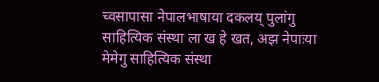च्वसापासा नेपालभाषाया दकलय् पुलांगु साहित्यिक संस्था ला ख हे खत, अझ नेपाःया मेमेगु साहित्यिक संस्था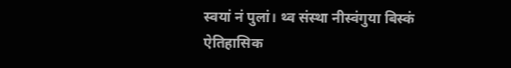स्वयां नं पुलां। थ्व संस्था नीस्वंगुया बिस्कं ऐतिहासिक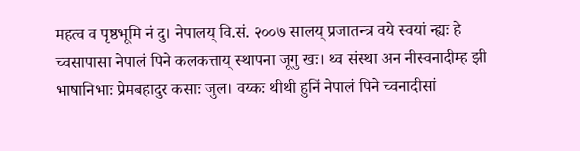महत्व व पृष्ठभूमि नं दु। नेपालय् वि.सं. २००७ सालय् प्रजातन्त्र वये स्वयां न्ह्यः हे च्वसापासा नेपालं पिने कलकत्ताय् स्थापना जूगु खः। थ्व संस्था अन नीस्वनादीम्ह झी भाषानिभाः प्रेमबहादुर कसाः जुल। वय्कः थीथी हुनिं नेपालं पिने च्वनादीसां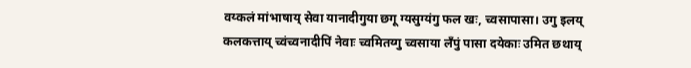वय्कलं मांभाषाय् सेवा यानादीगुया छगू ग्यसुग्यंगु फल खः, च्वसापासा। उगु इलय् कलकत्ताय् च्वंच्वनादीपिं नेवाः च्वमितय्गु च्वसाया लँपुं पासा दयेकाः उमित छथाय्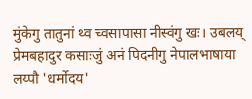मुंकेगु तातुनां थ्व च्वसापासा नीस्वंगु खः। उबलय् प्रेमबहादुर कसाःजुं अनं पिदनीगु नेपालभाषाया लय्पौ 'धर्मोदय'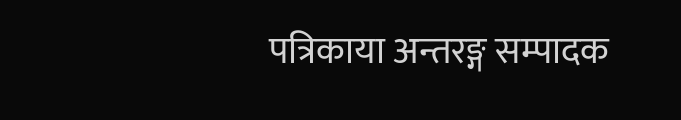पत्रिकाया अन्तरङ्ग सम्पादक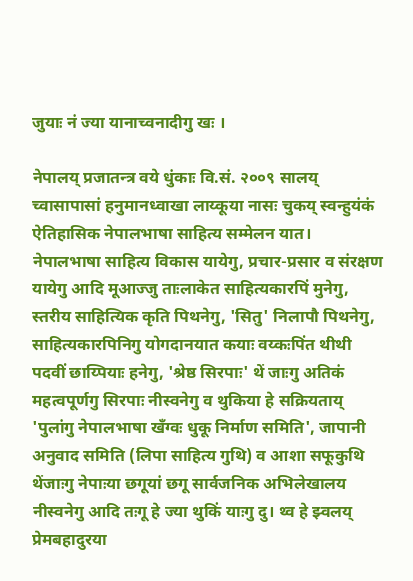जुयाः नं ज्या यानाच्वनादीगु खः ।

नेपालय् प्रजातन्त्र वये धुंकाः वि.सं. २००९ सालय् च्वासापासां हनुमानध्वाखा लाय्कूया नासः चुकय् स्वन्हुयंकं ऐतिहासिक नेपालभाषा साहित्य सम्मेलन यात। नेपालभाषा साहित्य विकास यायेगु, प्रचार-प्रसार व संरक्षण यायेगु आदि मूआज्जु ताःलाकेत साहित्यकारपिं मुनेगु, स्तरीय साहित्यिक कृति पिथनेगु, 'सितु' निलापौ पिथनेगु, साहित्यकारपिनिगु योगदानयात कयाः वय्कःपिंत थीथी पदवीं छाय्पियाः हनेगु, 'श्रेष्ठ सिरपाः' थें जाःगु अतिकं महत्वपूर्णगु सिरपाः नीस्वनेगु व थुकिया हे सक्रियताय् 'पुलांगु नेपालभाषा खँग्वः धुकू निर्माण समिति', जापानी अनुवाद समिति (लिपा साहित्य गुथि) व आशा सफूकुथि थेंजाःगु नेपाःया छगूयां छगू सार्वजनिक अभिलेखालय नीस्वनेगु आदि तःगू हे ज्या थुकिं याःगु दु। थ्व हे झ्वलय् प्रेमबहादुरया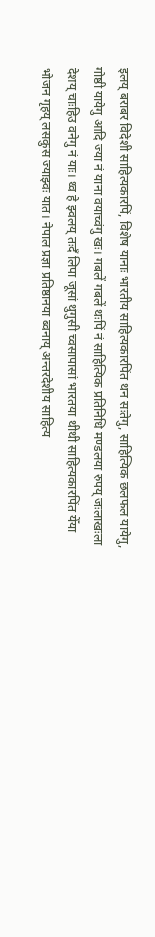इलय् बराबर विदेशी साहित्यकारपिं, विशेष यानाः भारतीय साहित्यकारपिंत थन सःतेगु, साहित्यिक छलफल यायेगु, गोष्ठी यायेगु आदि ज्या नं याना वयाच्वंगु खः। गबलें गबलें थःपिं नं साहित्यिक प्रतिनिधि मण्डलया रुपय् जःलाखःला देशय् चाःहिउ वनेगु नं याः। थ्व हे झ्वलय् तःदँ लिपा जूसां थुगुसी च्वसापासां भारतया थीथी साहित्यकारपिंत येँया भोजन गृहय् लसकुस ज्याझ्वः यात। नेपाल प्रज्ञा प्रतिष्ठानया ब्वनाय् अन्तरदेशीय साहित्य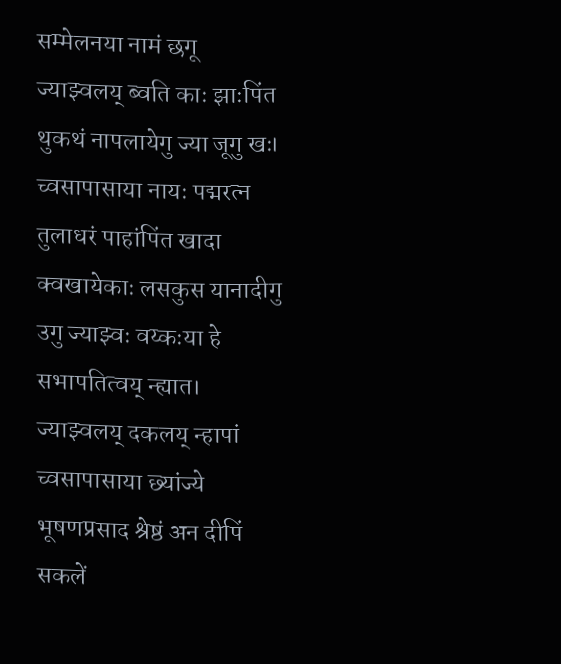सम्मेलनया नामं छगू ज्याझ्वलय् ब्वति काः झाःपिंत थुकथं नापलायेगु ज्या जूगु खः। च्वसापासाया नायः पद्मरत्न तुलाधरं पाहांपिंत खादा क्वखायेकाः लसकुस यानादीगु उगु ज्याझ्वः वय्कःया हे सभापतित्वय् न्ह्यात। ज्याझ्वलय् दकलय् न्हापां च्वसापासाया छ्यांज्ये भूषणप्रसाद श्रेष्ठं अन दीपिं सकलें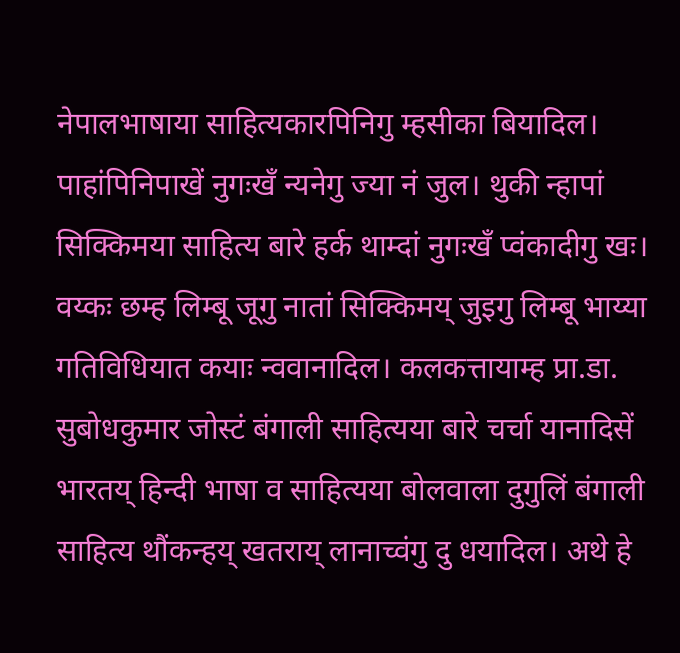नेपालभाषाया साहित्यकारपिनिगु म्हसीका बियादिल।
पाहांपिनिपाखें नुगःखँ न्यनेगु ज्या नं जुल। थुकी न्हापां सिक्किमया साहित्य बारे हर्क थाम्दां नुगःखँ प्वंकादीगु खः। वय्कः छम्ह लिम्बू जूगु नातां सिक्किमय् जुइगु लिम्बू भाय्या गतिविधियात कयाः न्ववानादिल। कलकत्तायाम्ह प्रा.डा. सुबोधकुमार जोस्टं बंगाली साहित्यया बारे चर्चा यानादिसें भारतय् हिन्दी भाषा व साहित्यया बोलवाला दुगुलिं बंगाली साहित्य थौंकन्हय् खतराय् लानाच्वंगु दु धयादिल। अथे हे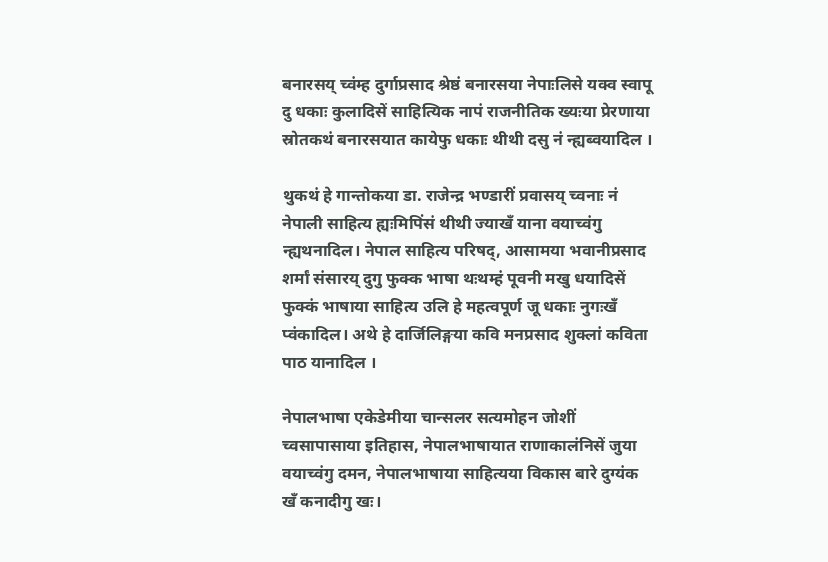बनारसय् च्वंम्ह दुर्गाप्रसाद श्रेष्ठं बनारसया नेपाःलिसे यक्व स्वापू दु धकाः कुलादिसें साहित्यिक नापं राजनीतिक ख्यःया प्रेरणाया स्रोतकथं बनारसयात कायेफु धकाः थीथी दसु नं न्ह्यब्वयादिल ।

थुकथं हे गान्तोकया डा. राजेन्द्र भण्डारीं प्रवासय् च्वनाः नं नेपाली साहित्य ह्यःमिपिंसं थीथी ज्याखँ याना वयाच्वंगु न्ह्यथनादिल। नेपाल साहित्य परिषद्, आसामया भवानीप्रसाद शर्मां संसारय् दुगु फुक्क भाषा थःथम्हं पूवनी मखु धयादिसें फुक्कं भाषाया साहित्य उलि हे महत्वपूर्ण जू धकाः नुगःखँ प्वंकादिल। अथे हे दार्जिलिङ्गया कवि मनप्रसाद शुक्लां कविता पाठ यानादिल ।

नेपालभाषा एकेडेमीया चान्सलर सत्यमोहन जोशीं च्वसापासाया इतिहास, नेपालभाषायात राणाकालंनिसें जुया वयाच्वंगु दमन, नेपालभाषाया साहित्यया विकास बारे दुग्यंक खँ कनादीगु खः।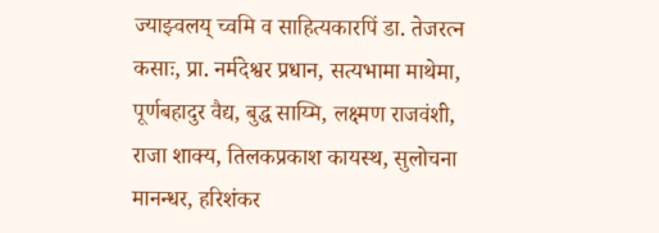ज्याझ्वलय् च्वमि व साहित्यकारपिं डा. तेजरत्न कसाः, प्रा. नर्मदेश्वर प्रधान, सत्यभामा माथेमा, पूर्णबहादुर वैद्य, बुद्ध साय्मि, लक्ष्मण राजवंशी, राजा शाक्य, तिलकप्रकाश कायस्थ, सुलोचना मानन्धर, हरिशंकर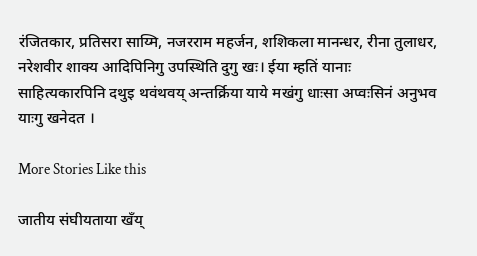रंजितकार, प्रतिसरा साय्मि, नजरराम महर्जन, शशिकला मानन्धर, रीना तुलाधर, नरेशवीर शाक्य आदिपिनिगु उपस्थिति दुगु खः। ईया म्हतिं यानाः साहित्यकारपिनि दथुइ थवंथवय् अन्तर्क्रिया याये मखंगु धाःसा अप्वःसिनं अनुभव याःगु खनेदत ।

More Stories Like this

जातीय संघीयताया खँय्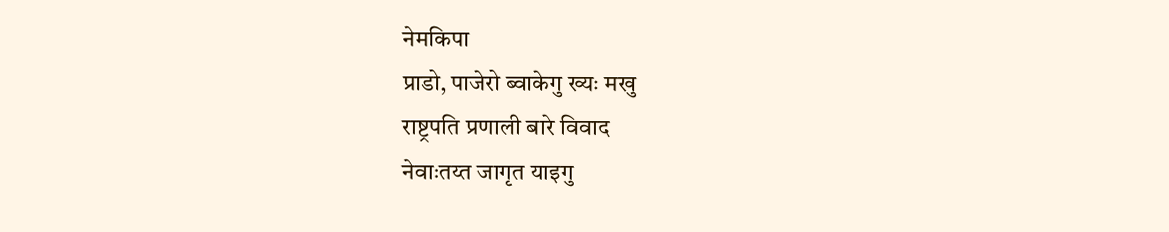नेमकिपा
प्राडो, पाजेरो ब्वाकेगु ख्यः मखु
राष्ट्रपति प्रणाली बारे विवाद
नेवाःतय्त जागृत याइगु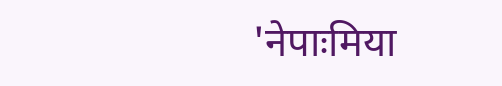'नेपाःमिया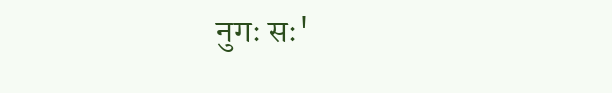नुगः सः'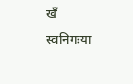खँ स्वनिगःया